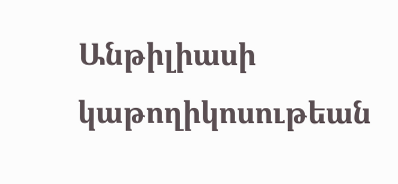Անթիլիասի կաթողիկոսութեան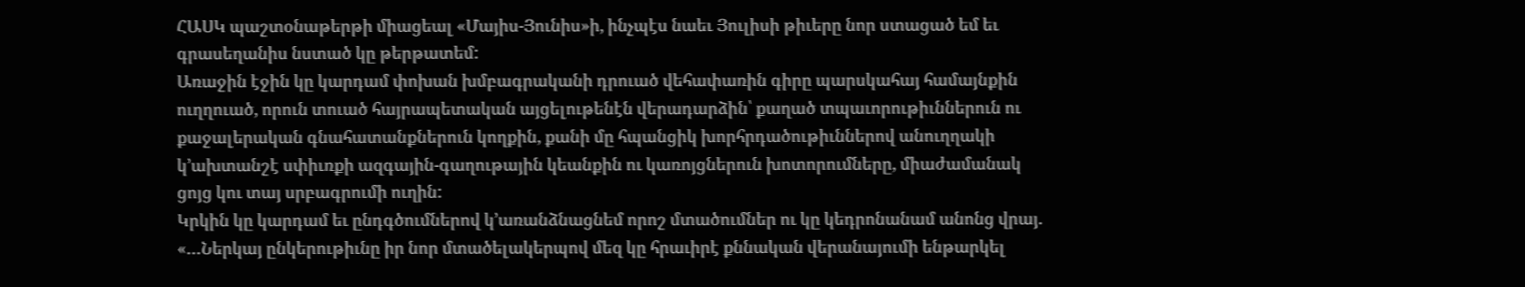ՀԱՍԿ պաշտօնաթերթի միացեալ «Մայիս-Յունիս»ի, ինչպէս նաեւ Յուլիսի թիւերը նոր ստացած եմ եւ գրասեղանիս նստած կը թերթատեմ:
Առաջին էջին կը կարդամ փոխան խմբագրականի դրուած վեհափառին գիրը պարսկահայ համայնքին ուղղուած, որուն տուած հայրապետական այցելութենէն վերադարձին՝ քաղած տպաւորութիւններուն ու քաջալերական գնահատանքներուն կողքին, քանի մը հպանցիկ խորհրդածութիւններով անուղղակի կ’ախտանշէ սփիւռքի ազգային-գաղութային կեանքին ու կառոյցներուն խոտորումները, միաժամանակ ցոյց կու տայ սրբագրումի ուղին:
Կրկին կը կարդամ եւ ընդգծումներով կ’առանձնացնեմ որոշ մտածումներ ու կը կեդրոնանամ անոնց վրայ. «…Ներկայ ընկերութիւնը իր նոր մտածելակերպով մեզ կը հրաւիրէ քննական վերանայումի ենթարկել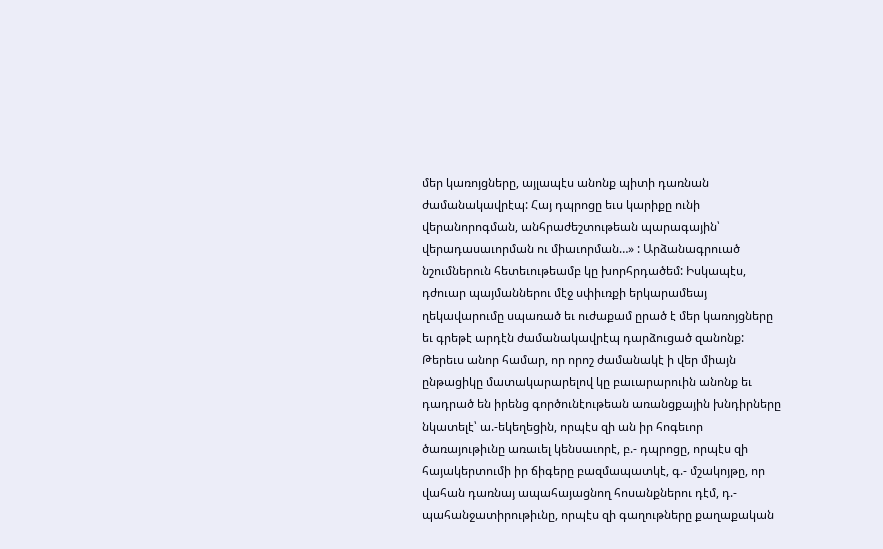մեր կառոյցները, այլապէս անոնք պիտի դառնան ժամանակավրէպ: Հայ դպրոցը եւս կարիքը ունի վերանորոգման, անհրաժեշտութեան պարագային՝ վերադասաւորման ու միաւորման…» : Արձանագրուած նշումներուն հետեւութեամբ կը խորհրդածեմ: Իսկապէս, դժուար պայմաններու մէջ սփիւռքի երկարամեայ ղեկավարումը սպառած եւ ուժաքամ ըրած է մեր կառոյցները եւ գրեթէ արդէն ժամանակավրէպ դարձուցած զանոնք: Թերեւս անոր համար, որ որոշ ժամանակէ ի վեր միայն ընթացիկը մատակարարելով կը բաւարարուին անոնք եւ դադրած են իրենց գործունէութեան առանցքային խնդիրները նկատելէ՝ ա.-եկեղեցին, որպէս զի ան իր հոգեւոր ծառայութիւնը առաւել կենսաւորէ, բ.- դպրոցը, որպէս զի հայակերտումի իր ճիգերը բազմապատկէ, գ.- մշակոյթը, որ վահան դառնայ ապահայացնող հոսանքներու դէմ, դ.- պահանջատիրութիւնը, որպէս զի գաղութները քաղաքական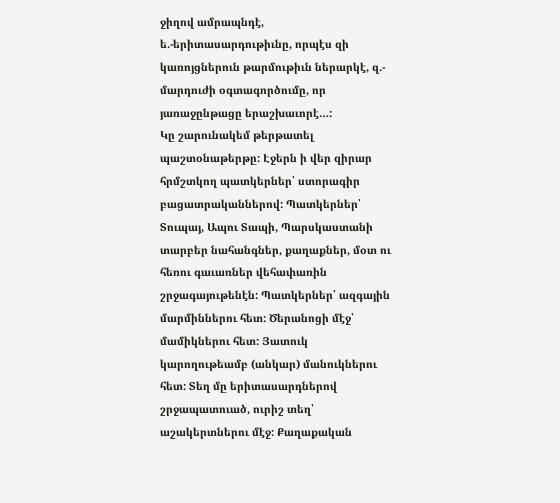ջիղով ամրապնդէ, ե.-երիտասարդութիւնը, որպէս զի կառոյցներուն թարմութիւն ներարկէ, զ.- մարդուժի օգտագործումը, որ յառաջընթացը երաշխաւորէ…:
Կը շարունակեմ թերթատել պաշտօնաթերթը: Էջերն ի վեր զիրար հրմշտկող պատկերներ՝ ստորագիր բացատրականներով: Պատկերներ՝ Տուպայ, Ապու Տապի, Պարսկաստանի տարբեր նահանգներ, քաղաքներ, մօտ ու հեռու գաւառներ վեհափառին շրջագայութենէն: Պատկերներ՝ ազգային մարմիններու հետ: Ծերանոցի մէջ՝ մամիկներու հետ: Յատուկ կարողութեամբ (անկար) մանուկներու հետ: Տեղ մը երիտասարդներով շրջապատուած, ուրիշ տեղ՝ աշակերտներու մէջ: Քաղաքական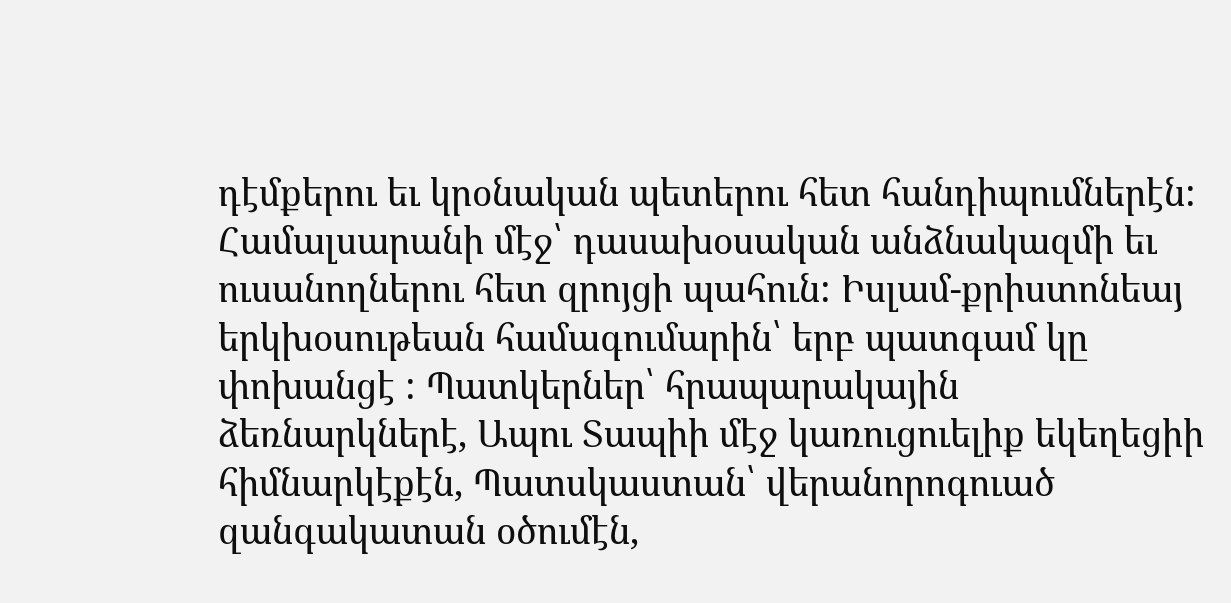դէմքերու եւ կրօնական պետերու հետ հանդիպումներէն: Համալսարանի մէջ՝ դասախօսական անձնակազմի եւ ուսանողներու հետ զրոյցի պահուն: Իսլամ-քրիստոնեայ երկխօսութեան համագումարին՝ երբ պատգամ կը փոխանցէ : Պատկերներ՝ հրապարակային ձեռնարկներէ, Ապու Տապիի մէջ կառուցուելիք եկեղեցիի հիմնարկէքէն, Պատսկաստան՝ վերանորոգուած զանգակատան օծումէն,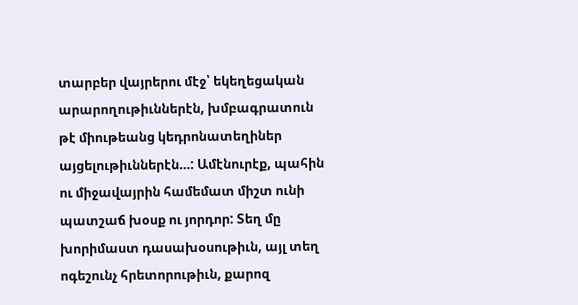տարբեր վայրերու մէջ՝ եկեղեցական արարողութիւններէն, խմբագրատուն թէ միութեանց կեդրոնատեղիներ այցելութիւններէն…: Ամէնուրէք, պահին ու միջավայրին համեմատ միշտ ունի պատշաճ խօսք ու յորդոր: Տեղ մը խորիմաստ դասախօսութիւն, այլ տեղ ոգեշունչ հրետորութիւն, քարոզ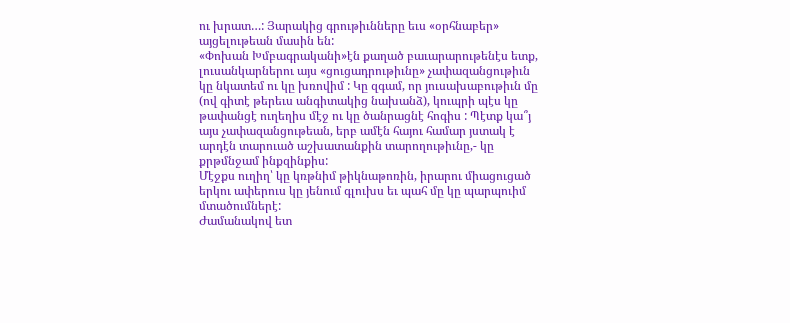ու խրատ…: Յարակից գրութիւնները եւս «օրհնաբեր» այցելութեան մասին են:
«Փոխան Խմբագրականի»էն քաղած բաւարարութենէս ետք, լուսանկարներու այս «ցուցադրութիւնը» չափազանցութիւն կը նկատեմ ու կը խռովիմ : Կը զգամ, որ յուսախաբութիւն մը (ով գիտէ թերեւս անգիտակից նախանձ), կուպրի պէս կը թափանցէ ուղեղիս մէջ ու կը ծանրացնէ հոգիս : Պէտք կա՞յ այս չափազանցութեան, երբ ամէն հայու համար յստակ է արդէն տարուած աշխատանքին տարողութիւնը,- կը քրթմնջամ ինքզինքիս:
Մէջքս ուղիղ՝ կը կռթնիմ թիկնաթոռին, իրարու միացուցած երկու ափերուս կը յենում գլուխս եւ պահ մը կը պարպուիմ մտածումներէ:
Ժամանակով ետ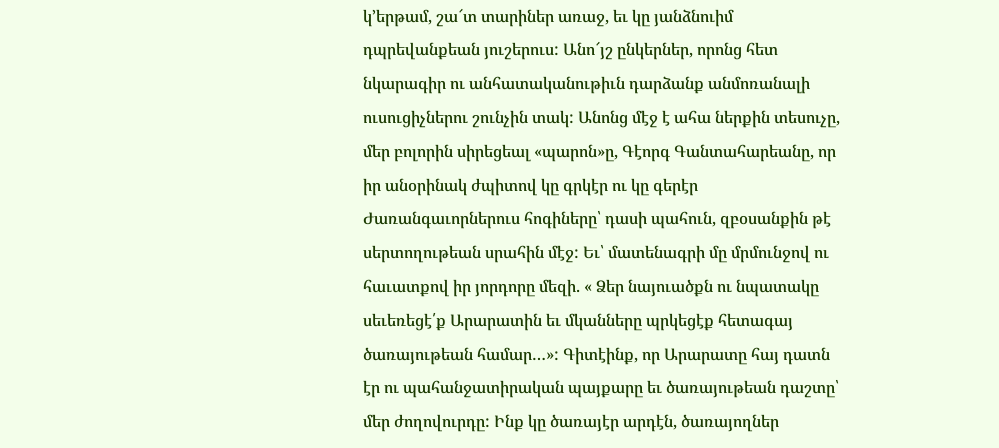կ’երթամ, շա՜տ տարիներ առաջ, եւ կը յանձնուիմ դպրեվանքեան յուշերուս: Անո՜յշ ընկերներ, որոնց հետ նկարագիր ու անհատականութիւն դարձանք անմոռանալի ուսուցիչներու շունչին տակ: Անոնց մէջ է ահա ներքին տեսուչը, մեր բոլորին սիրեցեալ «պարոն»ը, Գէորգ Գանտահարեանը, որ իր անօրինակ ժպիտով կը գրկէր ու կը գերէր Ժառանգաւորներուս հոգիները՝ դասի պահուն, զբօսանքին թէ սերտողութեան սրահին մէջ: Եւ՝ մատենագրի մը մրմունջով ու հաւատքով իր յորդորը մեզի. « Ձեր նայուածքն ու նպատակը սեւեռեցէ՛ք Արարատին եւ մկանները պրկեցէք հետագայ ծառայութեան համար…»: Գիտէինք, որ Արարատը հայ դատն էր ու պահանջատիրական պայքարը եւ ծառայութեան դաշտը՝ մեր ժողովուրդը: Ինք կը ծառայէր արդէն, ծառայողներ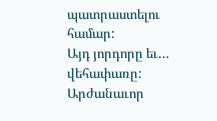պատրաստելու համար:
Այդ յորդորը եւ… վեհափառը: Արժանաւոր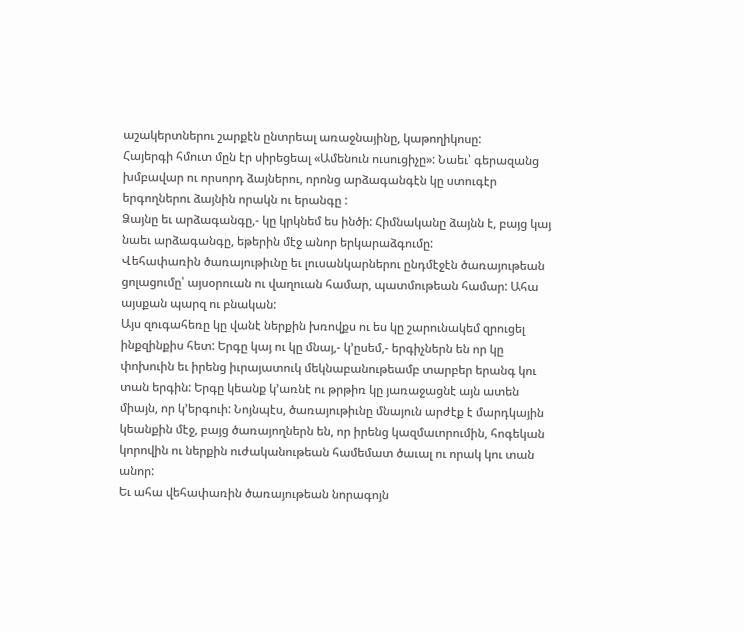աշակերտներու շարքէն ընտրեալ առաջնայինը, կաթողիկոսը:
Հայերգի հմուտ մըն էր սիրեցեալ «Ամենուն ուսուցիչը»: Նաեւ՝ գերազանց խմբավար ու որսորդ ձայներու, որոնց արձագանգէն կը ստուգէր երգողներու ձայնին որակն ու երանգը :
Ձայնը եւ արձագանգը,- կը կրկնեմ ես ինծի: Հիմնականը ձայնն է, բայց կայ նաեւ արձագանգը, եթերին մէջ անոր երկարաձգումը:
Վեհափառին ծառայութիւնը եւ լուսանկարներու ընդմէջէն ծառայութեան ցոլացումը՝ այսօրուան ու վաղուան համար, պատմութեան համար: Ահա այսքան պարզ ու բնական:
Այս զուգահեռը կը վանէ ներքին խռովքս ու ես կը շարունակեմ զրուցել ինքզինքիս հետ: Երգը կայ ու կը մնայ,- կ’ըսեմ,- երգիչներն են որ կը փոխուին եւ իրենց իւրայատուկ մեկնաբանութեամբ տարբեր երանգ կու տան երգին: Երգը կեանք կ’առնէ ու թրթիռ կը յառաջացնէ այն ատեն միայն, որ կ’երգուի: Նոյնպէս, ծառայութիւնը մնայուն արժէք է մարդկային կեանքին մէջ, բայց ծառայողներն են, որ իրենց կազմաւորումին, հոգեկան կորովին ու ներքին ուժականութեան համեմատ ծաւալ ու որակ կու տան անոր:
Եւ ահա վեհափառին ծառայութեան նորագոյն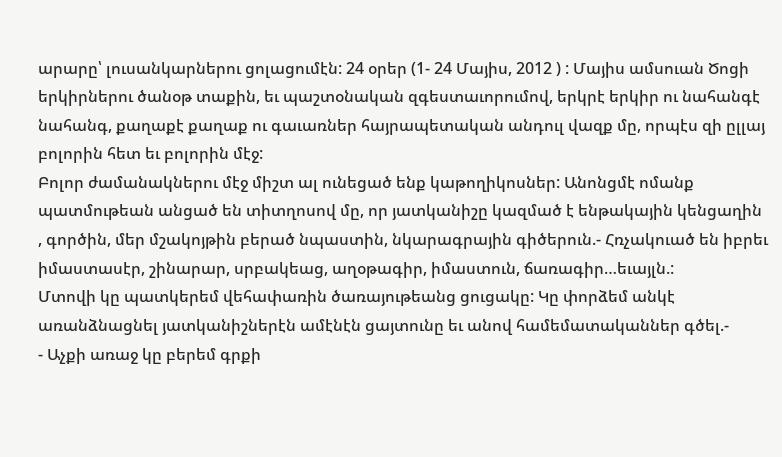արարը՝ լուսանկարներու ցոլացումէն: 24 օրեր (1- 24 Մայիս, 2012 ) : Մայիս ամսուան Ծոցի երկիրներու ծանօթ տաքին, եւ պաշտօնական զգեստաւորումով, երկրէ երկիր ու նահանգէ նահանգ, քաղաքէ քաղաք ու գաւառներ հայրապետական անդուլ վազք մը, որպէս զի ըլլայ բոլորին հետ եւ բոլորին մէջ:
Բոլոր ժամանակներու մէջ միշտ ալ ունեցած ենք կաթողիկոսներ: Անոնցմէ ոմանք պատմութեան անցած են տիտղոսով մը, որ յատկանիշը կազմած է ենթակային կենցաղին , գործին, մեր մշակոյթին բերած նպաստին, նկարագրային գիծերուն.- Հռչակուած են իբրեւ իմաստասէր, շինարար, սրբակեաց, աղօթագիր, իմաստուն, ճառագիր…եւայլն.:
Մտովի կը պատկերեմ վեհափառին ծառայութեանց ցուցակը: Կը փորձեմ անկէ առանձնացնել յատկանիշներէն ամէնէն ցայտունը եւ անով համեմատականներ գծել.-
- Աչքի առաջ կը բերեմ գրքի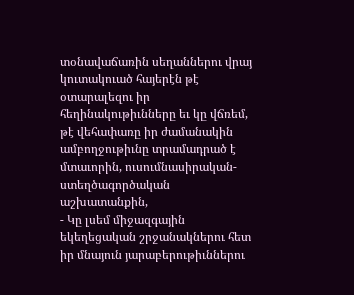տօնավաճառին սեղաններու վրայ կուտակուած հայերէն թէ օտարալեզու իր հեղինակութիւնները եւ կը վճռեմ, թէ վեհափառը իր ժամանակին ամբողջութիւնը տրամադրած է մտաւորին, ուսումնասիրական-ստեղծագործական աշխատանքին,
- Կը լսեմ միջազգային եկեղեցական շրջանակներու հետ իր մնայուն յարաբերութիւններու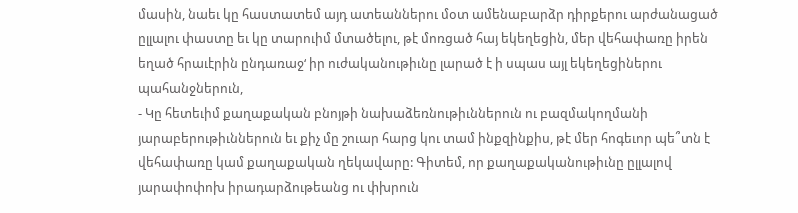մասին, նաեւ կը հաստատեմ այդ ատեաններու մօտ ամենաբարձր դիրքերու արժանացած ըլլալու փաստը եւ կը տարուիմ մտածելու, թէ մոռցած հայ եկեղեցին, մեր վեհափառը իրեն եղած հրաւէրին ընդառաջ‘ իր ուժականութիւնը լարած է ի սպաս այլ եկեղեցիներու պահանջներուն,
- Կը հետեւիմ քաղաքական բնոյթի նախաձեռնութիւններուն ու բազմակողմանի յարաբերութիւններուն եւ քիչ մը շուար հարց կու տամ ինքզինքիս, թէ մեր հոգեւոր պե՞տն է վեհափառը կամ քաղաքական ղեկավարը: Գիտեմ, որ քաղաքականութիւնը ըլլալով յարափոփոխ իրադարձութեանց ու փխրուն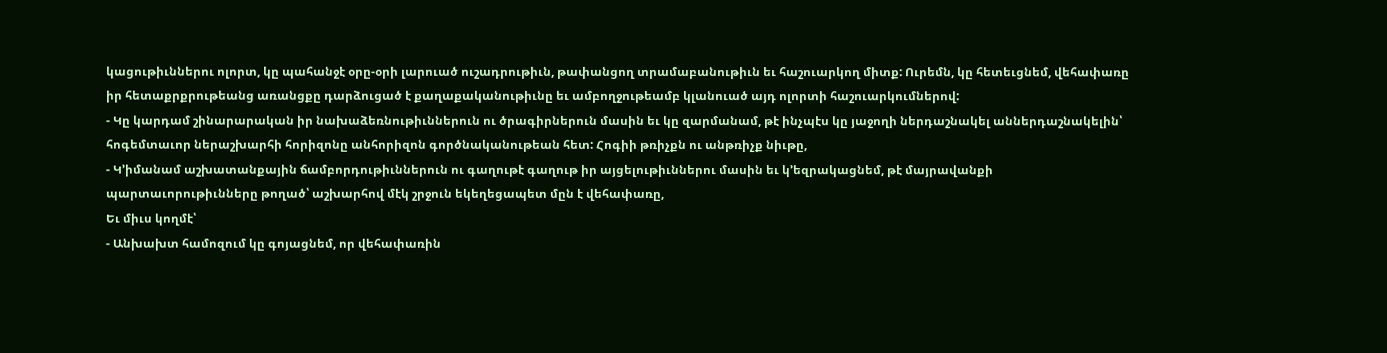կացութիւններու ոլորտ, կը պահանջէ օրը-օրի լարուած ուշադրութիւն, թափանցող տրամաբանութիւն եւ հաշուարկող միտք: Ուրեմն, կը հետեւցնեմ, վեհափառը իր հետաքրքրութեանց առանցքը դարձուցած է քաղաքականութիւնը եւ ամբողջութեամբ կլանուած այդ ոլորտի հաշուարկումներով:
- Կը կարդամ շինարարական իր նախաձեռնութիւններուն ու ծրագիրներուն մասին եւ կը զարմանամ, թէ ինչպէս կը յաջողի ներդաշնակել աններդաշնակելին՝ հոգեմտաւոր ներաշխարհի հորիզոնը անհորիզոն գործնականութեան հետ: Հոգիի թռիչքն ու անթռիչք նիւթը,
- Կ’իմանամ աշխատանքային ճամբորդութիւններուն ու գաղութէ գաղութ իր այցելութիւններու մասին եւ կ’եզրակացնեմ, թէ մայրավանքի պարտաւորութիւնները թողած՝ աշխարհով մէկ շրջուն եկեղեցապետ մըն է վեհափառը,
Եւ միւս կողմէ՝
- Անխախտ համոզում կը գոյացնեմ, որ վեհափառին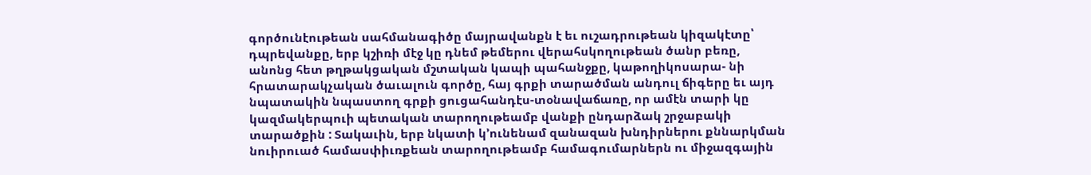գործունէութեան սահմանագիծը մայրավանքն է եւ ուշադրութեան կիզակէտը՝ դպրեվանքը, երբ կշիռի մէջ կը դնեմ թեմերու վերահսկողութեան ծանր բեռը, անոնց հետ թղթակցական մշտական կապի պահանջքը, կաթողիկոսարա- նի հրատարակչական ծաւալուն գործը, հայ գրքի տարածման անդուլ ճիգերը եւ այդ նպատակին նպաստող գրքի ցուցահանդէս-տօնավաճառը, որ ամէն տարի կը կազմակերպուի պետական տարողութեամբ վանքի ընդարձակ շրջաբակի տարածքին : Տակաւին, երբ նկատի կ’ունենամ զանազան խնդիրներու քննարկման նուիրուած համասփիւռքեան տարողութեամբ համագումարներն ու միջազգային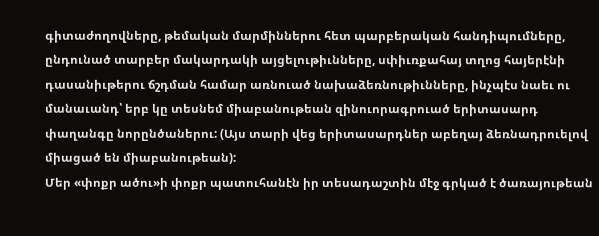գիտաժողովները, թեմական մարմիններու հետ պարբերական հանդիպումները, ընդունած տարբեր մակարդակի այցելութիւնները, սփիւռքահայ տղոց հայերէնի դասանիւթերու ճշդման համար առնուած նախաձեռնութիւնները, ինչպէս նաեւ ու մանաւանդ՝ երբ կը տեսնեմ միաբանութեան զինուորագրուած երիտասարդ փաղանգը նորընծաներու: (Այս տարի վեց երիտասարդներ աբեղայ ձեռնադրուելով միացած են միաբանութեան):
Մեր «փոքր ածու»ի փոքր պատուհանէն իր տեսադաշտին մէջ գրկած է ծառայութեան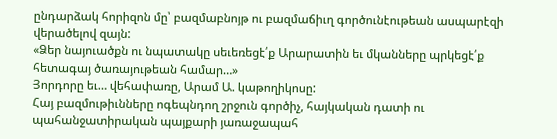ընդարձակ հորիզոն մը՝ բազմաբնոյթ ու բազմաճիւղ գործունէութեան ասպարէզի վերածելով զայն:
«Ձեր նայուածքն ու նպատակը սեւեռեցէ՛ք Արարատին եւ մկանները պրկեցէ՛ք հետագայ ծառայութեան համար…»
Յորդորը եւ… վեհափառը, Արամ Ա. կաթողիկոսը:
Հայ բազմութիւնները ոգեպնդող շրջուն գործիչ, հայկական դատի ու պահանջատիրական պայքարի յառաջապահ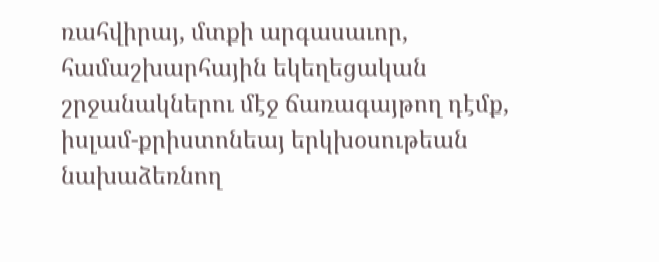ռահվիրայ, մտքի արգասաւոր, համաշխարհային եկեղեցական շրջանակներու մէջ ճառագայթող դէմք, իսլամ-քրիստոնեայ երկխօսութեան նախաձեռնող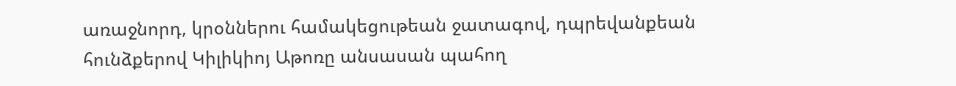առաջնորդ, կրօններու համակեցութեան ջատագով, դպրեվանքեան հունձքերով Կիլիկիոյ Աթոռը անսասան պահող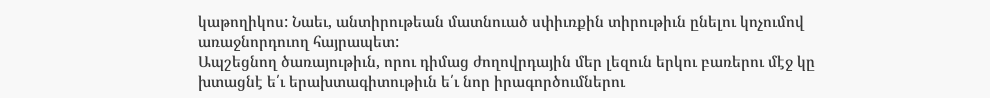կաթողիկոս: Նաեւ, անտիրութեան մատնուած սփիւռքին տիրութիւն ընելու կոչումով առաջնորդուող հայրապետ:
Ապշեցնող ծառայութիւն, որու դիմաց ժողովրդային մեր լեզուն երկու բառերու մէջ կը խտացնէ ե՛ւ երախտագիտութիւն ե՛ւ նոր իրագործումներու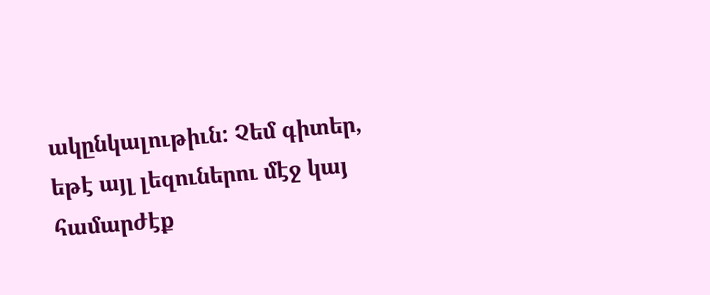ակընկալութիւն: Չեմ գիտեր, եթէ այլ լեզուներու մէջ կայ համարժէք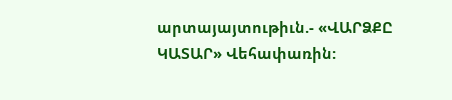արտայայտութիւն.- «ՎԱՐՁՔԸ ԿԱՏԱՐ» Վեհափառին: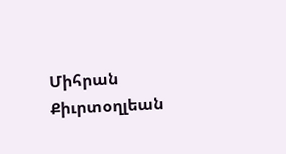Միհրան Քիւրտօղլեան